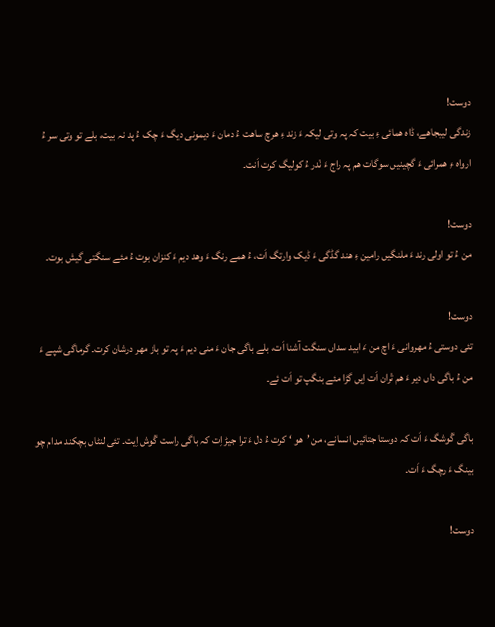دوست!
زندگی لیبجاھے، ڈاہ ھمائی ءِ بیت کہ پہ وتی لیکہ ءَ زند ءِ ھرچ ساھت ءُ دمان ءَ دیمونی دیگ ءَ چک ءُ پد نہ بیت، بلے تو وتی سر ءُ ارواہ ءِ ھمرائی ءَ گچینیں سوگات ھم پہ راج ءَ نْدر ءُ کولیگ کرت اَنت۔

دوست!
من ءُ تو اولی رند ءَ ملنگیں رامین ءِ ھند گڈگی ءَ ڈیک وارتگ اَت، ءُ ھمے رنگ ءَ وھد دیم ءَ کنزان بوت ءُ مئے سنگتی گیش بوت۔

دوست!
تئی دوستی ءُ مھروانی ءَ اچ من ءَ ابید سداں سنگت آشنا اَت، بلے باگی جان ءَ منی دیم ءَ پہ تو باز مھر درشان کرت۔ گرماگی شپے ءَ من ءُ باگی داں دیر ءَ ھم تْران اَت اِیں گڑا مئے بنگپ تو اَت ئے۔

باگی گْوشگ ءَ اَت کہ دوستا جتائیں انسانے، من ’ھو ‘ کرت ءُ دل ءَ ترا جیڑ اِت کہ باگی راست گْوش اِیت۔ تئی لنٹاں بچکند مدام چو بینگ ءَ رچگ ءَ اَت۔

دوست!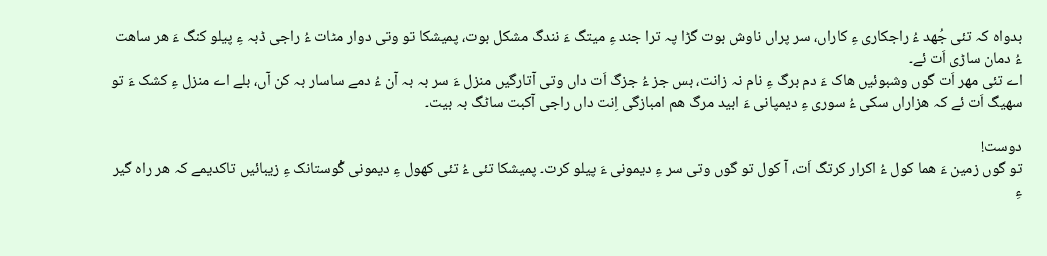بدواہ کہ تئی جُھد ءُ راجکاری ءِ کاراں، سر پراں ناوش بوت گڑا پہ ترا جند ءِ میتگ ءَ نندگ مشکل بوت، پمیشکا تو وتی دوار مٹات ءُ راجی ڈبہ ءِ پیلو کنگ ءَ ھر ساھت ءُ دمان ساڑی اَت ئے۔
اے تئی مھر اَت گوں وشبوئیں ھاک ءَ دم برگ ءِ نام نہ زانت، بس جز ءُ جزگ اَت داں وتی آتارگیں منزل ءَ سر بہ بہ آن ءُ دمے ساسار بہ کن آں، بلے اے منزل ءِ کشک ءَ تو سھیگ اَت ئے کہ ھزاراں سکی ءُ سوری ءِ دیمپانی ءَ ابید مرگ ھم امبازگی اِنت داں راجی آکبت ساٹگ بہ بیت۔

دوست!
تو گوں زمین ءَ ھما کول ءُ اکرار کرتگ اَت، آ کول تو گوں وتی سر ءِ دیمونی ءَ پیلو کرت۔ پمیشکا تئی ءُ تئی کھول ءِ دیمونی گْوستانک ءِ زیبائیں تاکدیمے کہ ھر راہ گیر ءِ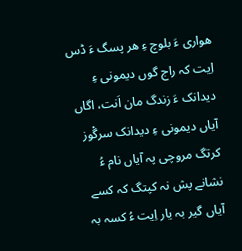ھواری ءَ بلوچ ءِ ھر پسگ ءَ ڈس اِیت کہ راج گوں دیمونی ءِ دیدانک ءَ زندگ مان اَنت، اگاں آیاں دیمونی ءِ دیدانک سرگْوز کرتگ مروچی پہ آیاں نام ءُ نشانے پش نہ کپتگ کہ کسے آیاں گیر بہ یار اِیت ءُ کسہ بہ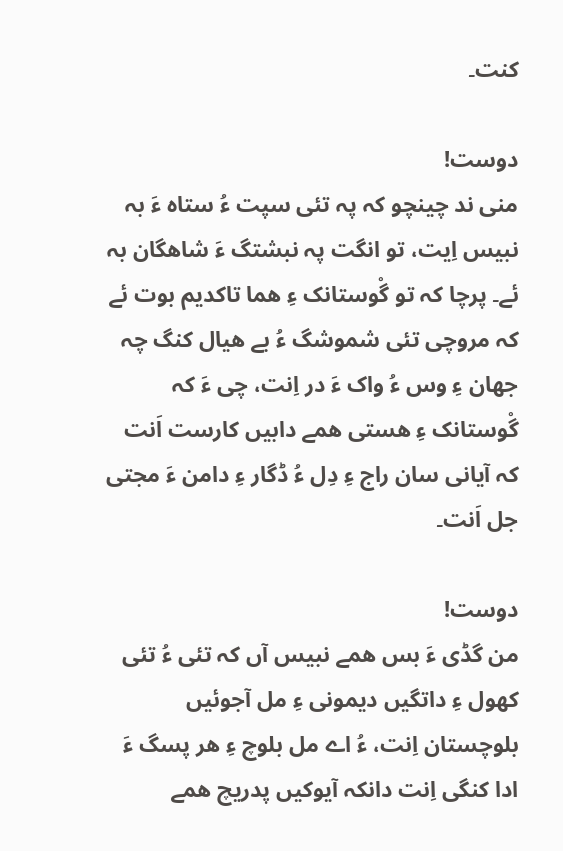کنت۔

دوست!
منی ند چینچو کہ پہ تئی سپت ءُ ستاہ ءَ بہ نبیس اِیت، تو انگت پہ نبشتگ ءَ شاھگان بہ ئے۔ پرچا کہ تو گْوستانک ءِ ھما تاکدیم بوت ئے کہ مروچی تئی شموشگ ءُ بے ھیال کنگ چہ جھان ءِ وس ءُ واک ءَ در اِنت، چی ءَ کہ گْوستانک ءِ ھستی ھمے دابیں کارست اَنت کہ آیانی سان راج ءِ دِل ءُ ڈگار ءِ دامن ءَ مجتی جل اَنت۔

دوست!
من گڈی ءَ بس ھمے نبیس آں کہ تئی ءُ تئی کھول ءِ داتگیں دیمونی ءِ مل آجوئیں بلوچستان اِنت، ءُ اے مل بلوچ ءِ ھر پسگ ءَ ادا کنگی اِنت دانکہ آیوکیں پدریچ ھمے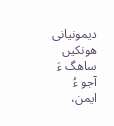دیمونیانی ھونکیں ساھگ ءَ آجو ءُ ایمن،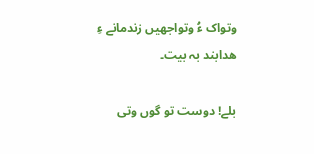وتواک ءُ وتواجھیں زندمانے ءِ ھدابند بہ بیت۔

بلے! دوست تو گوں وتی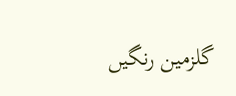گلزمین رنگیں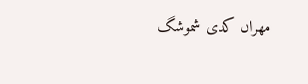مھراں کدی شموشگ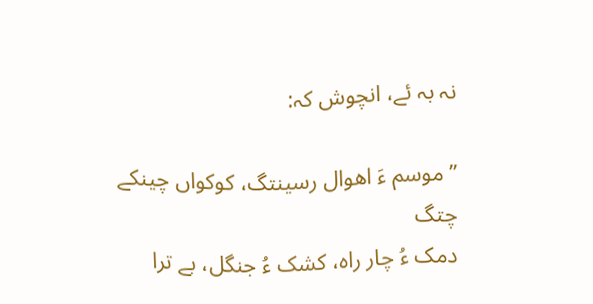نہ بہ ئے، انچوش کہ:

’’ موسم ءَ اھوال رسینتگ، کوکواں چینکے چتگ
دمک ءُ چار راہ، کشک ءُ جنگل، بے ترا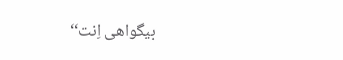بیگواھی اِنت‘‘